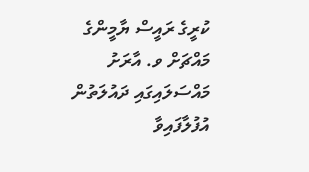ކުރީގެ ރައީސް ޔާމީންގެ މައްޗަށް ވ. އާރަށު މައްސަލައިގައި ދައުލަތުން އުފުލާފައިވާ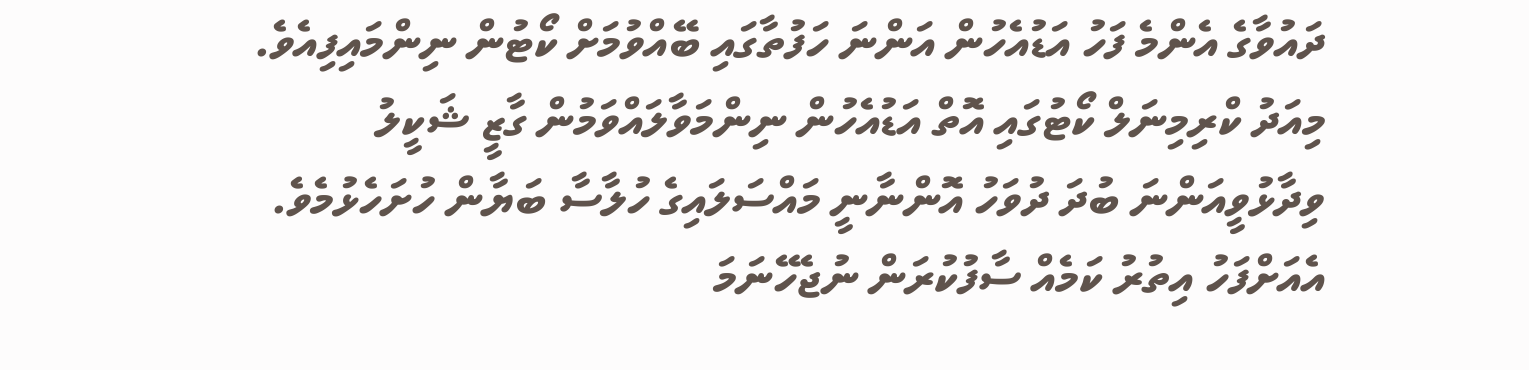ދައުވާގެ އެންމެ ފަހު އަޑުއެހުން އަންނަ ހަފުތާގައި ބޭއްވުމަށް ކޯޓުން ނިންމައިފިއެވެ.
މިއަދު ކްރިމިނަލް ކޯޓުގައި އޮތް އަޑުއެހުން ނިންމަވާލައްވަމުން ގާޒީ ޝަކީލު ވިދާޅުވީއަންނަ ބުދަ ދުވަހު އޮންނާނީ މައްސަލައިގެ ހުލާސާ ބަޔާން ހުށަހެޅުމެވެ. އެއަށްފަހު އިތުރު ކަމެއް ސާފުކުރަން ނުޖެހޭނަމަ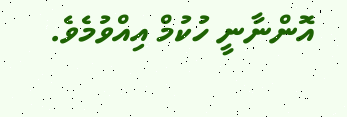އޮންނާނީ ހުކުމް އިއްވުމެވެ.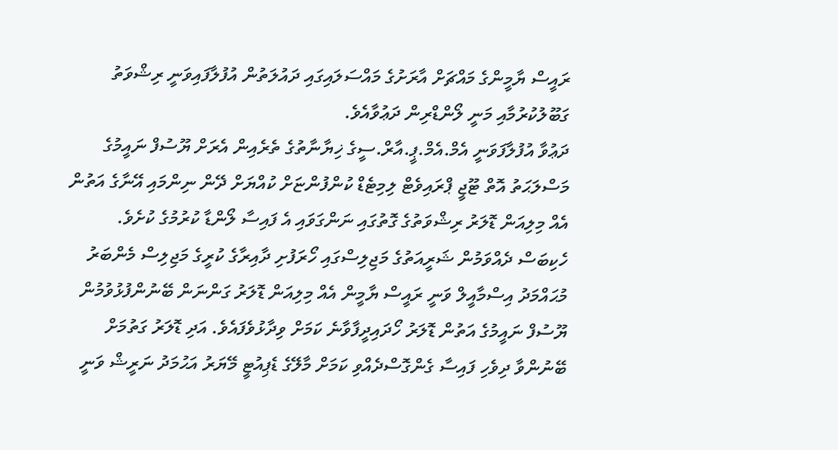ރައީސް ޔާމީންގެ މައްޗަށް އާރަށުގެ މައްސަލައިގައި ދައުލަތުން އުފުލާފައިވަނީ ރިޝްވަތު ގަބޫލުކުރުމާއި މަނީ ލޯންޑްރިން ދަޢުވާއެވެ.
ދަޢުވާ އުފުލާފަވަނީ އެމް.އެމް.ޕީ.އާރް.ސީގެ ޚިޔާނާތުގެ ތެރެއިން އެރަށް ޔޫސުފް ނައީމުގެ މަސްލަޙަތު އޮތް ޓޫޖީ ޕްރައިވެޓް ލިމިޓެޑް ކުންފުންޏަށް ކުއްޔަށް ދޭން ނިންމައި އޭނާގެ އަތުން އެއް މިލިއަން ޑޮލަރު ރިޝްވަތުގެ ގޮތުގައި ނަންގަވައި އެ ފައިސާ ލޯންޑާ ކުރުމުގެ ކުށެވެ.
ހެކިބަސް ދެއްވަމުން ޝަރީއަތުގެ މަޖިލިސްގައި ހޯރަފުށި ދާއިރާގެ ކުރީގެ މަޖިލިސް މެންބަރު މުޙައްމަދު އިސްމާއީލް ވަނީ ރައީސް ޔާމީން އެއް މިލިއަން ޑޮލަރު ގަންނަން ބޭނުންފުޅުވުމުން ޔޫސުފް ނައީމުގެ އަތުން ޑޮލަރު ހޯދައިދީފާވާނެ ކަމަށް ވިދާޅުވެފައެވެ. އަދި ޑޮލަރު ގަތުމަށް ބޭނުންވާ ދިވެހި ފައިސާ ގެންގޮސްދެއްވި ކަމަށް މާލޭގެ ޑެޕިއުޓީ މޭޔަރު އަޙުމަދު ނަރީޝް ވަނީ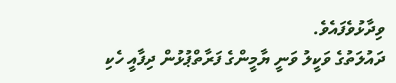ވިދާޅުވެފައެވެ.
ދައުލަތުގެ ވަކީލު ވަނީ ޔާމީންގެ ފަރާތްޕުޅުން ދިފާއީ ހެކި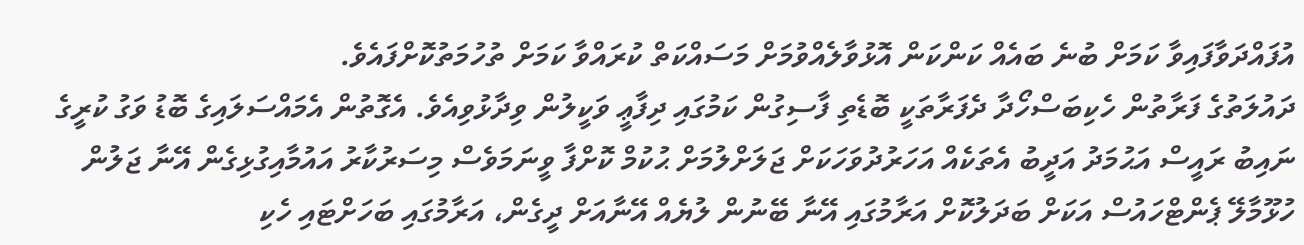އުފައްދަވާފައިވާ ކަމަށް ބުނެ ބައެއް ކަންކަން އޮޅުވާލެއްވުމަށް މަސައްކަތް ކުރައްވާ ކަމަށް ތުހުމަތުކޮށްފައެވެ.
ދައުލަތުގެ ފަރާތުން ހެކިބަސްހޯދާ ދެފަރާތަކީ ބޮޑެތި ފާސިގުން ކަމުގައި ދިފާޢީ ވަކީލުން ވިދާޅުވިއެވެ. އެގޮތުން އެމައްސަލައިގެ ބޮޑު ވަގު ކުރީގެ ނައިބު ރައީސް އަޙުމަދު އަދީބު އެތަކެއް އަހަރުދުވަހަކަށް ޖަލަށްލުމަށް ޙުކުމް ކޮށްފާ ވީނަމަވެސް މިސަރުކާރު އައުމާއިގުޅިގެން އޭނާ ޖަލުން ހުޅޫމާލޭ ޕެންޓްހައުސް އަކަށް ބަދަލުކޮށް އަރާމުގައި އޭނާ ބޭނުން ލުޔެއް އޭނާއަށް ދީގެން، އަރާމުގައި ބަހަށްޓައި ހެކި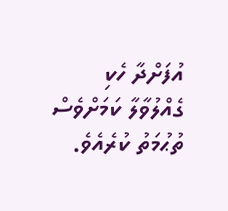އުފަށްދާ ހެކި ގެއްލުވާލާ ކަމަށްވެސް ތުޙުމަތު ކުރެއެވެ.